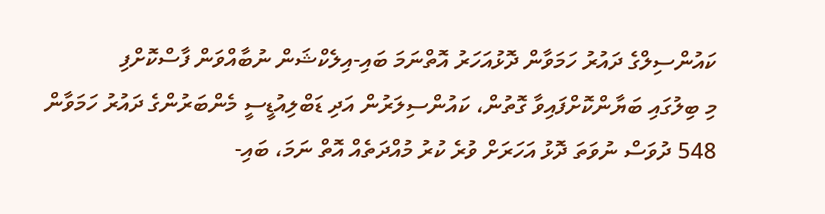ކައުންސިލްގެ ދައުރު ހަމަވާން ދޮޅުއަހަރު އޮތްނަމަ ބައި-އިލެކްޝަން ނުބާއްވަން ފާސްކޮށްފި
މި ބިލުގައި ބަޔާންކޮށްފައިވާ ގޮތުން، ކައުންސިލަރުން އަދި ޑަބްލިއުޑީސީ މެންބަރުންގެ ދައުރު ހަމަވާން 548 ދުވަސް ނުވަތަ ދޮޅު އަހަރަށް ވުރެ ކުރު މުއްދަތެއް އޮތް ނަމަ، ބައި-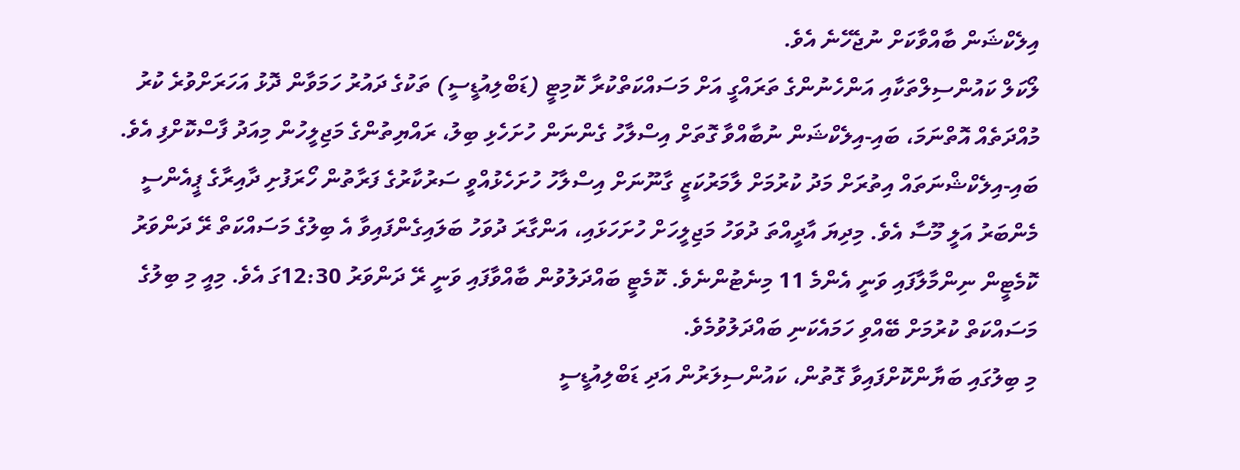އިލެކްޝަން ބާއްވާކަށް ނުޖެހޭނެ އެވެ.
ލޯކަލް ކައުންސިލްތަކާއި އަންހެނުންގެ ތަރައްގީ އަށް މަސައްކަތްކުރާ ކޮމިޓީ (ޑަބްލިއުޑީސީ) ތަކުގެ ދައުރު ހަމަވާން ދޮޅު އަހަރަށްވުރެ ކުރު މުއްދަތެއް އޮތްނަމަ، ބައި-އިލެކްޝަން ނުބާއްވާ ގޮތަށް އިސްލާހު ގެންނަން ހުށަހެޅި ބިލު، ރައްޔިތުންގެ މަޖިލީހުން މިއަދު ފާސްކޮށްފި އެވެ.
ބައި-އިލެކްޝްނަތައް އިތުރަށް މަދު ކުރުމަށް ލާމަރުކަޒީ ގާނޫނަށް އިސްލާހު ހުށަހެޅުއްވީ ސަރުކާރުގެ ފަރާތުން ހޯރަފުށި ދާއިރާގެ ޕީއެންސީ މެންބަރު އަލީ މޫސާ އެވެ. މިދިޔަ އާދީއްތަ ދުވަހު މަޖިލީހަށް ހުށަހަޅައި، އަންގާރަ ދުވަހު ބަލައިގެންފައިވާ އެ ބިލުގެ މަސައްކަތް ރޭ ދަންވަރު ކޮމެޓީން ނިންމާލާފައި ވަނީ އެންމެ 11 މިނެޓުންނެވެ. ކޮމެޓީ ބައްދަލުވުން ބާއްވާފައި ވަނީ ރޭ ދަންވަރު 12:30ގަ އެވެ. މިއީ މި ބިލުގެ މަސައްކަތް ކުރުމަށް ބޭއްވި ހަމައެކަނި ބައްދަލުވުމެވެ.
މި ބިލުގައި ބަޔާންކޮށްފައިވާ ގޮތުން، ކައުންސިލަރުން އަދި ޑަބްލިއުޑީސީ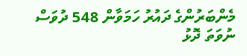މެންބަރުންގެ ދައުރު ހަމަވާން 548 ދުވަސް ނުވަތަ ދޮޅު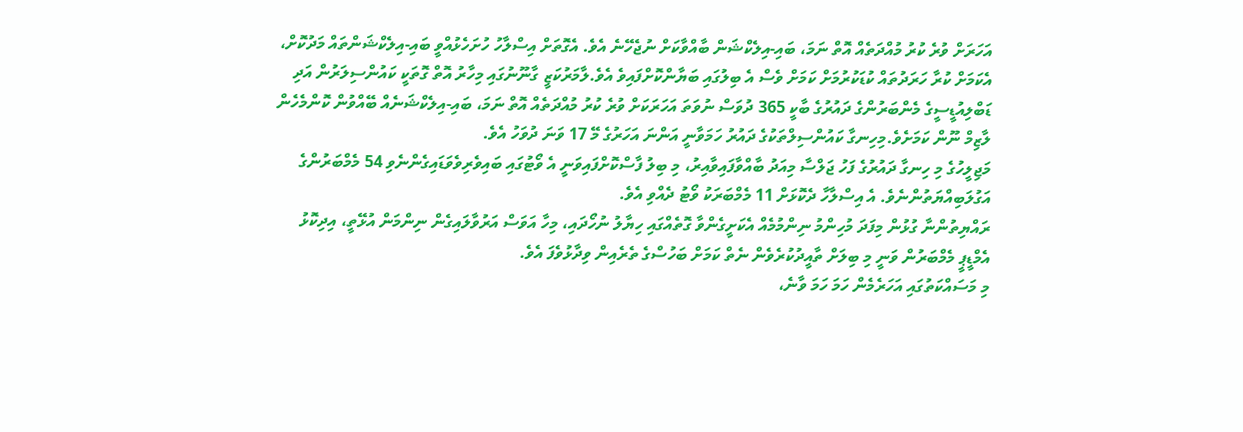އަހަރަށް ވުރެ ކުރު މުއްދަތެއް އޮތް ނަމަ، ބައި-އިލެކްޝަން ބާއްވާކަށް ނުޖެހޭނެ އެވެ. އެގޮތަށް އިސްލާހު ހުށަހެޅުއްވީ ބައި-އިލެކްޝަންތައް މަދުކޮށް، އެކަމަށް ކުރާ ހަރަދުތައް ކުޑަކުރުމަށް ކަމަށް ވެސް އެ ބިލުގައި ބަޔާންކޮށްފައިވެ އެވެ.ލާމަރުކަޒީ ގާނޫނުގައި މިހާރު އޮތް ގޮތަކީ ކައުންސިލަރުން އަދި ޑަބްލިއުޑީސީގެ މެންބަރުންގެ ދައުރުގެ ބާކީ 365 ދުވަސް ނުވަތަ އަހަރަކަށް ވުރެ ކުރު މުއްދަތެއް އޮތް ނަމަ، ބައި-އިލެކްޝަނެއް ބޭއްވުން ކޮންމެހެން ލާޒިމް ނޫން ކަމަށެވެ.މިހިނގާ ކައުންސިލްތަކުގެ ދައުރު ހަމަވާނީ އަންނަ އަހަރުގެ މޭ 17 ވަނަ ދުވަހު އެވެ.
މަޖިލީހުގެ މި ހިނގާ ދައުރުގެ ފަހު ޖަލްސާ މިއަދު ބާއްވާފައިވާއިރު، މި ބިލު ފާސްކޮށްފައިވަނީ އެ ވޯޓުގައި ބައިވެރިވެވަޑައިގެންނެވި 54 މެމްބަރުންގެ އަގުލަބިއްޔަތުންނެވެ. އެ އިސްލާހާ ދެކޮޅަށް 11 މެމްބަރަކު ވޯޓު ދެއްވި އެވެ.
ރައްޔިތުންނާ ގުޅުން މިފަދަ މުހިންމު ނިންމުމެއް އެކަށީގެންވާ ގޮތެއްގައި ހިޔާލު ނުހޯދައި، މިހާ އަވަސް އަރުވާލައިގެން ނިންމަން އުޅޭތީ، އިދިކޮޅު އެމްޑީޕީ މެމްބަރުން ވަނީ މި ބިލަށް ތާއީދުކުރެވެން ނެތް ކަމަށް ބަހުސްގެ ތެރެއިން ވިދާޅުވެފަ އެވެ.
މި މަސައްކަތުގައި އަހަރެމެން ހަމަ ހަމަ ވާނެ،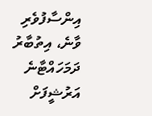އިންސާފުވެރި ވާނެ، އިތުބާރު ދަމަހައްޓާނެ
އަރުޝީފަށް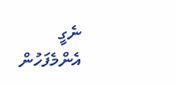ނެގީ
އެންމެފަހުން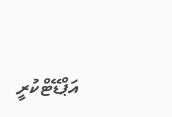އަޕްޑޭޓްކުރީ